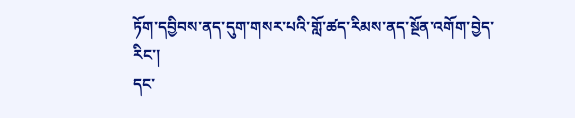ཏོག་དབྱིབས་ནད་དུག་གསར་པའི་གློ་ཚད་རིམས་ནད་སྔོན་འགོག་བྱེད་རིང་།
དང་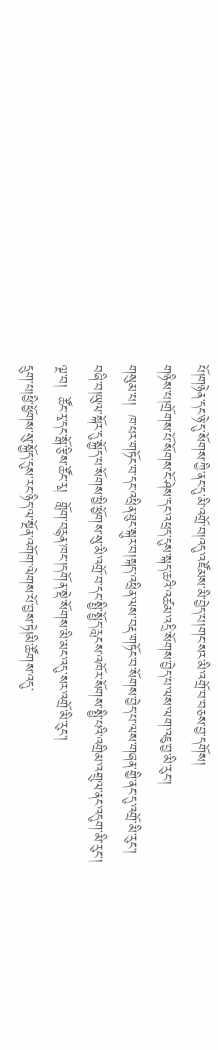པོ།གཉེན་དང་ཉེ་དུ་སོགས་ཀྱི་ནང་དུ་མི་འགྲོ་བ།འདུ་འཛོམས་མི་བྱེད་པ།གང་སར་མི་འགྲོ་བ་བཅས་བྱ་དགོས།
གཉིས་པ།གྲོགས་པོ་སོགས་ངོ་ཤེས་དང་འཕྲད་དུས་སྐད་ཆའི་འཚམ་འདྲི་སོགས་བྱེད་པ་ལས་ལག་འཇུ་བྱ་མི་རུང་།
གསུམ་པ།  ཁ་པར་གཏོང་བ་དང་འཕྲིན་ཐུང་སྐུར་བ།སྐད་འཕྲིན་ལས་བརྡ་གཏོང་བ་སོགས་བྱེད་པ་ལས་གཞན་གྱི་ནང་དུ་འགྲོ་མི་རུང་།
བཞི་བ།ཡུལ་སྐོར་དུ་སྐྱོད་པ་སོགས་ཕྱི་ཕྱོགས་སུ་མི་འགྲོ་བ་དང་སྤྱི་སྤྱོད་རླངས་འཁོར་སོགས་སྤྱི་པའི་འགྲིམ་འགྲུལ་ནང་འདུག་མི་རུང་།
ལྔ་བ།  ཚོང་རྭ་དང་སྒོ་རྩིས་ཚོང་རྭ།  གློག་བརྙན་ཁང་།དགོན་སྡེ་སོགས་མི་མང་འདུ་སར་འགྲོ་མི་རུང་།
དྲུག་པ།ཕྱི་ཕྱོགས་སུ་སྐྱོད་དུས་རང་ཉིད་ལ་སྔོན་འགོག་ལེགས་པོ་བྱས་ཏེ།མི་ཚོགས་འདུ་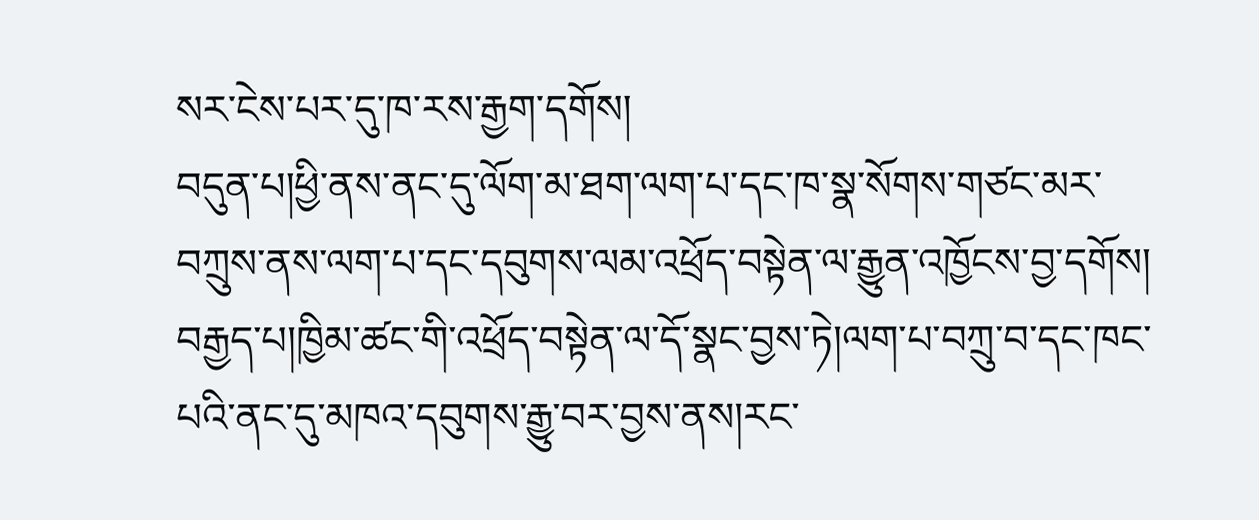སར་ངེས་པར་དུ་ཁ་རས་རྒྱག་དགོས།
བདུན་པ།ཕྱི་ནས་ནང་དུ་ལོག་མ་ཐག་ལག་པ་དང་ཁ་སྣ་སོགས་གཙང་མར་བཀྲུས་ནས་ལག་པ་དང་དབུགས་ལམ་འཕྲོད་བསྟེན་ལ་རྒྱུན་འཁྱོངས་བྱ་དགོས།
བརྒྱད་པ།ཁྱིམ་ཚང་གི་འཕྲོད་བསྟེན་ལ་དོ་སྣང་བྱས་ཏེ།ལག་པ་བཀྲུ་བ་དང་ཁང་པའི་ནང་དུ་མཁའ་དབུགས་རྒྱུ་བར་བྱས་ནས།རང་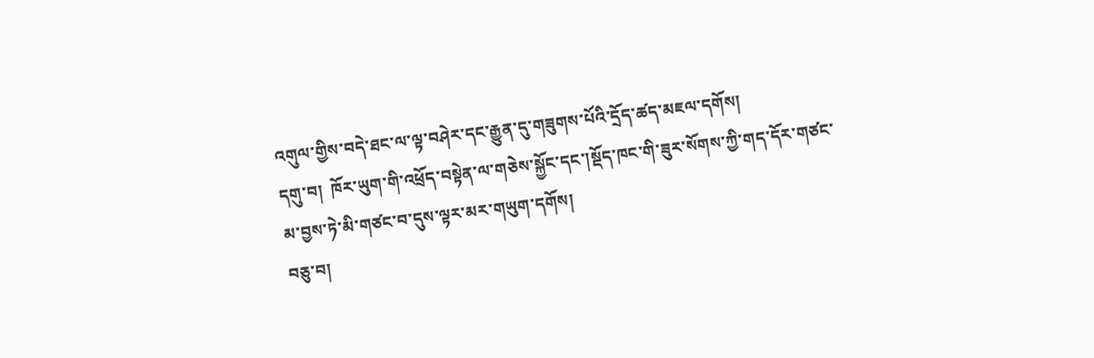འགུལ་གྱིས་བདེ་ཐང་ལ་ལྟ་བཤེར་དང་རྒྱུན་དུ་གཟུགས་པོའི་དྲོད་ཚད་མཇལ་དགོས།
དགུ་བ།  ཁོར་ཡུག་གི་འཕྲོད་བསྟེན་ལ་གཅེས་སྐྱོང་དང་།སྡོད་ཁང་གི་ཟུར་སོགས་ཀྱི་གད་དོར་གཙང་མ་བྱས་ཏེ་མི་གཙང་བ་དུས་ལྟར་མར་གཡུག་དགོས།
བཅུ་བ།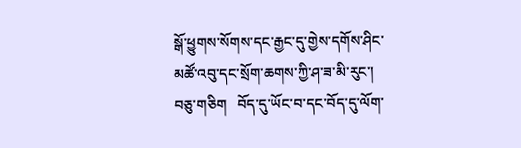སྒོ་ཕྱུགས་སོགས་དང་རྒྱང་དུ་གྱེས་དགོས་ཤིང་མཚོ་འབུ་དང་སྲོག་ཆགས་ཀྱི་ཤ་ཟ་མི་རུང་།
བཅུ་གཅིག   བོད་དུ་ཡོང་བ་དང་བོད་དུ་ལོག་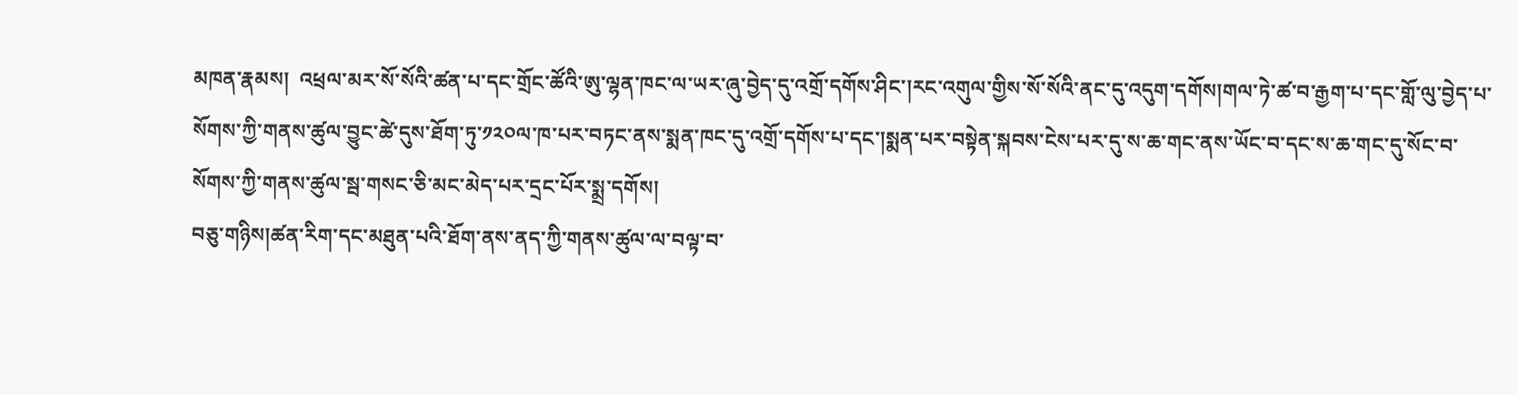མཁན་རྣམས།  འཕྲལ་མར་སོ་སོའི་ཚན་པ་དང་གྲོང་ཚོའི་ཨུ་ལྷན་ཁང་ལ་ཡར་ཞུ་བྱེད་དུ་འགྲོ་དགོས་ཤིང་།རང་འགུལ་གྱིས་སོ་སོའི་ནང་དུ་འདུག་དགོས།གལ་ཏེ་ཚ་བ་རྒྱག་པ་དང་གློ་ལུ་བྱེད་པ་སོགས་ཀྱི་གནས་ཚུལ་བྱུང་ཚེ་དུས་ཐོག་ཏུ་༡༢༠ལ་ཁ་པར་བཏང་ནས་སྨན་ཁང་དུ་འགྲོ་དགོས་པ་དང་།སྨན་པར་བསྟེན་སྐབས་ངེས་པར་དུ་ས་ཆ་གང་ནས་ཡོང་བ་དང་ས་ཆ་གང་དུ་སོང་བ་སོགས་ཀྱི་གནས་ཚུལ་སྦ་གསང་ཅི་མང་མེད་པར་དྲང་པོར་སྨྲ་དགོས།
བཅུ་གཉིས།ཚན་རིག་དང་མཐུན་པའི་ཐོག་ནས་ནད་ཀྱི་གནས་ཚུལ་ལ་བལྟ་བ་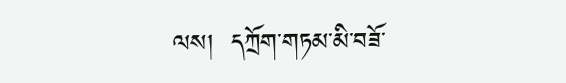ལས།  དཀྲོག་གཏམ་མི་བཟོ་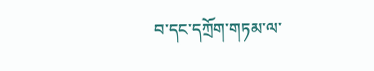བ་དང་དཀྲོག་གཏམ་ལ་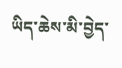ཡིད་ཆེས་མི་བྱེད་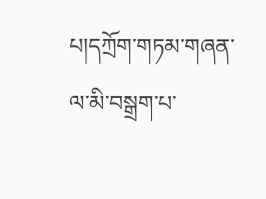པ།དཀྲོག་གཏམ་གཞན་ལ་མི་བསྒྲག་པ་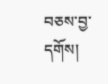བཅས་བྱ་དགོས།